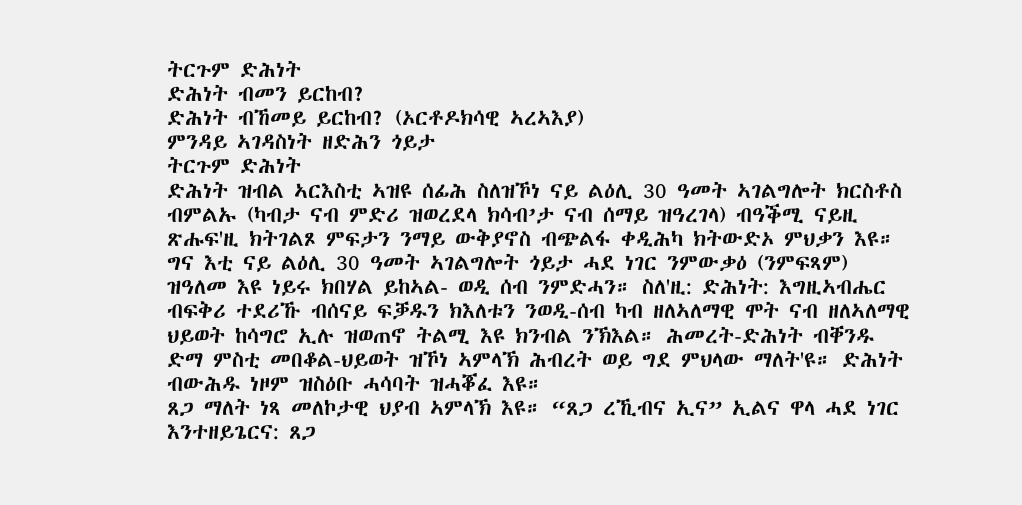ትርጉም ድሕነት
ድሕነት ብመን ይርከብ?
ድሕነት ብኸመይ ይርከብ? (ኦርቶዶክሳዊ ኣረኣእያ)
ምንዳይ ኣገዳስነት ዘድሕን ጎይታ
ትርጉም ድሕነት
ድሕነት ዝብል ኣርእስቲ ኣዝዩ ሰፊሕ ስለዝኾነ ናይ ልዕሊ 30 ዓመት ኣገልግሎት ክርስቶስ ብምልኡ (ካብታ ናብ ምድሪ ዝወረደላ ክሳብ’ታ ናብ ሰማይ ዝዓረገላ) ብዓቕሚ ናይዚ ጽሑፍ'ዚ ክትገልጾ ምፍታን ንማይ ውቅያኖስ ብጭልፋ ቀዲሕካ ክትውድኦ ምህቃን እዩ። ግና እቲ ናይ ልዕሊ 30 ዓመት ኣገልግሎት ጎይታ ሓደ ነገር ንምውቃዕ (ንምፍጻም) ዝዓለመ እዩ ነይሩ ክበሃል ይከኣል- ወዲ ሰብ ንምድሓን። ስለ'ዚ: ድሕነት: እግዚኣብሔር ብፍቅሪ ተደሪኹ ብሰናይ ፍቓዱን ክእለቱን ንወዲ-ሰብ ካብ ዘለኣለማዊ ሞት ናብ ዘለኣለማዊ ህይወት ከሳግሮ ኢሉ ዝወጠኖ ትልሚ እዩ ክንብል ንኽእል። ሕመረት-ድሕነት ብቐንዱ ድማ ምስቲ መበቆል-ህይወት ዝኾነ ኣምላኽ ሕብረት ወይ ግደ ምህላው ማለት'ዩ። ድሕነት ብውሕዱ ነዞም ዝስዕቡ ሓሳባት ዝሓቖፈ እዩ።
ጸጋ ማለት ነጻ መለኮታዊ ህያብ ኣምላኽ እዩ። “ጸጋ ረኺብና ኢና” ኢልና ዋላ ሓደ ነገር እንተዘይጌርና: ጸጋ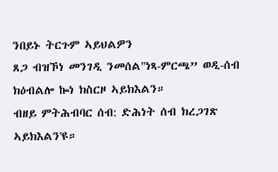ንበይኑ ትርጉም ኣይህልዎን
ጸጋ ብዝኾነ መንገዲ ንመሰል"ነጻ-ምርጫ” ወዲ-ሰብ ክዕብልሎ ኰነ ክስርዞ ኣይክእልን።
ብዘይ ምትሕብባር ሰብ: ድሕነት ሰብ ክረጋገጽ ኣይክእልን'ዩ።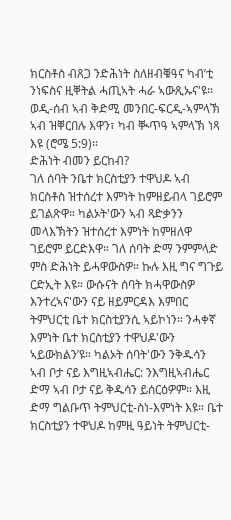ክርስቶስ ብጸጋ ንድሕነት ስለዘብቑዓና ካብ’ቲ ንነፍስና ዚቐትል ሓጢኣት ሓራ ኣውጺኡና'ዩ። ወዲ-ሰብ ኣብ ቅድሚ መንበር-ፍርዲ-ኣምላኽ ኣብ ዝቐርበሉ እዋን፣ ካብ ቚጥዓ ኣምላኽ ነጻ እዩ (ሮሜ 5:9)።
ድሕነት ብመን ይርከብ?
ገለ ሰባት ንቤተ ክርስቲያን ተዋህዶ ኣብ ክርስቶስ ዝተሰረተ እምነት ከምዘይብላ ገይሮም ይገልጽዋ። ካልኦት'ውን ኣብ ጻድቃንን መላእኽትን ዝተሰረተ እምነት ከምዘለዋ ገይሮም ይርድእዋ። ገለ ሰባት ድማ ንምምላድ ምስ ድሕነት ይሓዋውስዎ። ኩሉ እዚ ግና ግጉይ ርድኢት እዩ። ውሱናት ሰባት ክሓዋውስዎ እንተረኣና'ውን ናይ ዘይምርዳእ እምበር ትምህርቲ ቤተ ክርስቲያንሲ ኣይኮነን። ንሓቀኛ እምነት ቤተ ክርስቲያን ተዋህዶ'ውን ኣይውክልን’ዩ። ካልኦት ሰባት'ውን ንቅዱሳን ኣብ ቦታ ናይ እግዚኣብሔር: ንእግዚኣብሔር ድማ ኣብ ቦታ ናይ ቅዱሳን ይሰርዕዎም። እዚ ድማ ግልቡጥ ትምህርቲ-ስነ-እምነት እዩ። ቤተ ክርስቲያን ተዋህዶ ከምዚ ዓይነት ትምህርቲ-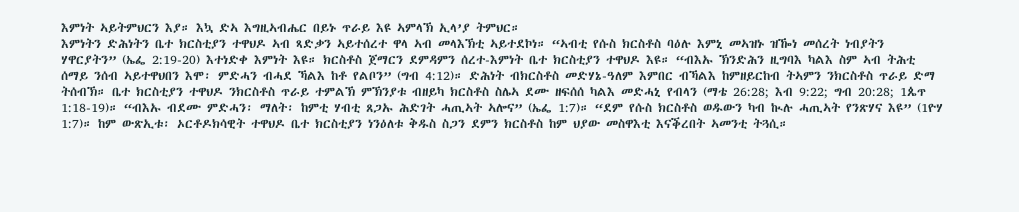እምነት ኣይትምህርን እያ። እኳ ድኣ እግዚኣብሔር በይኑ ጥራይ እዩ ኣምላኽ ኢላ’ያ ትምህር።
እምነትን ድሕነትን ቤተ ክርስቲያን ተዋህዶ ኣብ ጻድቃን ኣይተሰረተ ዋላ ኣብ መላእኽቲ ኣይተደኮነ። “ኣብቲ የሱስ ክርስቶስ ባዕሉ እምኒ መኣዝኑ ዝዀነ መሰረት ነብያትን ሃዋርያትን” (ኤፌ 2:19-20) እተነድቀ እምነት እዩ። ክርስቶስ ጀማርን ደምዳምን ሰረተ-እምነት ቤተ ክርስቲያን ተዋህዶ እዩ። “ብእኡ ኽንድሕን ዚግባእ ካልእ ስም ኣብ ትሕቲ ሰማይ ንሰብ ኣይተዋህበን እሞ፡ ምድሓን ብሓደ ኻልእ ከቶ የልቦን” (ግብ 4:12)። ድሕነት ብክርስቶስ መድሃኔ-ዓለም እምበር ብኻልእ ከምዘይርከብ ትኣምን ንክርስቶስ ጥራይ ድማ ትሰብኽ። ቤተ ክርስቲያን ተዋህዶ ንክርስቶስ ጥራይ ተምልኽ ምኽንያቱ ብዘይካ ክርስቶስ ስሌኣ ደሙ ዘፍሰሰ ካልእ መድሓኒ የብላን (ማቴ 26:28; እብ 9:22; ግብ 20:28; 1ጴጥ 1:18-19)። “ብእኡ ብደሙ ምድሓን፡ ማለት፡ ከምቲ ሃብቲ ጸጋኡ ሕድገት ሓጢኣት ኣሎና” (ኤፌ 1:7)። “ደም የሱስ ክርስቶስ ወዱውን ካብ ኲሉ ሓጢኣት የንጽሃና እዩ” (1ዮሃ 1:7)። ከም ውጽኢቱ፡ ኦርቶዶክሳዊት ተዋህዶ ቤተ ክርስቲያን ነንዕለቱ ቅዱስ ስጋን ደምን ክርስቶስ ከም ህያው መስዋእቲ እናቕረበት ኣመንቲ ትጓሲ።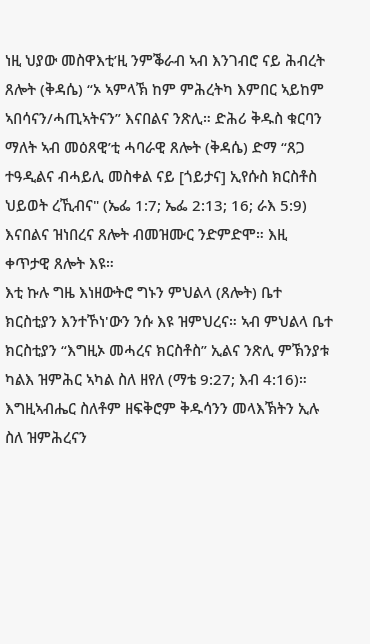ነዚ ህያው መስዋእቲ’ዚ ንምቕራብ ኣብ እንገብሮ ናይ ሕብረት ጸሎት (ቅዳሴ) “ኦ ኣምላኽ ከም ምሕረትካ እምበር ኣይከም ኣበሳናን/ሓጢኣትናን” እናበልና ንጽሊ። ድሕሪ ቅዱስ ቁርባን ማለት ኣብ መዕጸዊ’ቲ ሓባራዊ ጸሎት (ቅዳሴ) ድማ “ጸጋ ተዓዲልና ብሓይሊ መስቀል ናይ [ጎይታና] ኢየሱስ ክርስቶስ ህይወት ረኺብና" (ኤፌ 1:7; ኤፌ 2:13; 16; ራእ 5:9) እናበልና ዝነበረና ጸሎት ብመዝሙር ንድምድሞ። እዚ ቀጥታዊ ጸሎት እዩ።
እቲ ኩሉ ግዜ እነዘውትሮ ግኑን ምህልላ (ጸሎት) ቤተ ክርስቲያን እንተኾነ'ውን ንሱ እዩ ዝምህረና። ኣብ ምህልላ ቤተ ክርስቲያን “እግዚኦ መሓረና ክርስቶስ” ኢልና ንጽሊ ምኽንያቱ ካልእ ዝምሕር ኣካል ስለ ዘየለ (ማቴ 9:27; እብ 4:16)። እግዚኣብሔር ስለቶም ዘፍቅሮም ቅዱሳንን መላእኽትን ኢሉ ስለ ዝምሕረናን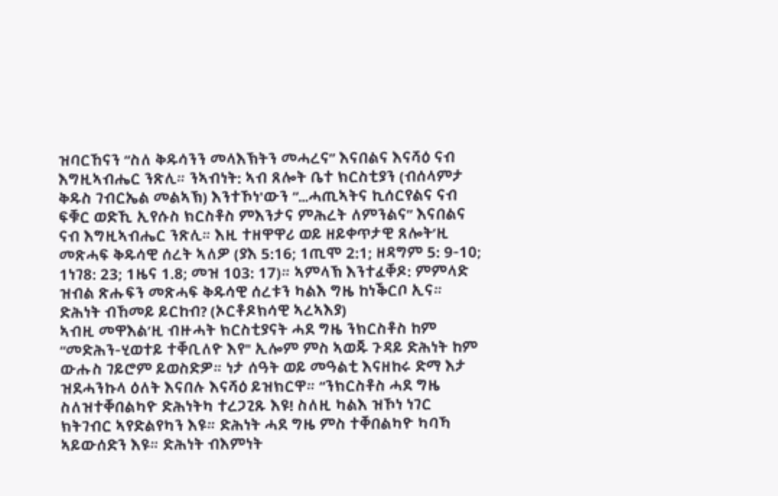ዝባርኸናን “ስለ ቅዱሳንን መላእኽትን መሓረና” እናበልና እናሻዕ ናብ እግዚኣብሔር ንጽሊ። ንኣብነት: ኣብ ጸሎት ቤተ ክርስቲያን (ብሰላምታ ቅዱስ ገብርኤል መልኣኽ) እንተኾነ'ውን “…ሓጢኣትና ኪሰርየልና ናብ ፍቑር ወድኺ ኢየሱስ ክርስቶስ ምእንታና ምሕረት ለምንልና” እናበልና ናብ እግዚኣብሔር ንጽሊ። እዚ ተዘዋዋሪ ወይ ዘይቀጥታዊ ጸሎት’ዚ መጽሓፍ ቅዱሳዊ ሰረት ኣለዎ (ያእ 5:16; 1ጢሞ 2:1; ዘዳግም 5: 9-10; 1ነገ8: 23; 1ዜና 1.8; መዝ 103: 17)። ኣምላኽ እንተፈቐዶ: ምምላድ ዝብል ጽሑፍን መጽሓፍ ቅዱሳዊ ሰረቱን ካልእ ግዜ ከነቕርቦ ኢና።
ድሕነት ብኸመይ ይርከብ? (ኦርቶዶክሳዊ ኣረኣእያ)
ኣብዚ መዋእል’ዚ ብዙሓት ክርስቲያናት ሓደ ግዜ ንክርስቶስ ከም “መድሕን-ሂወተይ ተቐቢለዮ እየ" ኢሎም ምስ ኣወጁ ጉዳይ ድሕነት ከም ውሑስ ገይሮም ይወስድዎ። ነታ ሰዓት ወይ መዓልቲ እናዘከሩ ድማ እታ ዝደሓንኩላ ዕለት እናበሉ እናሻዕ ይዝክርዋ። “ንክርስቶስ ሓደ ግዜ ስለዝተቐበልካዮ ድሕነትካ ተረጋጊጹ እዩ! ስለዚ ካልእ ዝኾነ ነገር ክትገብር ኣየድልየካን እዩ። ድሕነት ሓደ ግዜ ምስ ተቐበልካዮ ካባኻ ኣይውሰድን እዩ። ድሕነት ብእምነት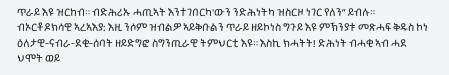ጥራይ እዩ ዝርከብ። ብድሕሪኡ ሓጢኣት እንተገበርካ'ውን ንድሕነትካ ዝስርዞ ነገር የለን” ይብሉ።
ብኦርቶዶክሳዊ ኣረኣእያ: እዚ ንሶም ዝብልዎ ኣይቅቡልን ጥራይ ዘይኮነስ ግጉይ እዩ ምኽንያቱ መጽሓፍ ቅዱስ ኮነ ዕለታዊ-ናብራ-ደቂ-ሰባት ዘይድግፎ ስግንጢራዊ ትምህርቲ እዩ። እስኪ ክሓትት! ድሕነት ብሓቂ ኣብ ሓደ ህሞት ወይ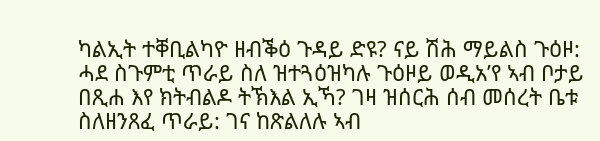ካልኢት ተቐቢልካዮ ዘብቕዕ ጉዳይ ድዩ? ናይ ሽሕ ማይልስ ጉዕዞ: ሓደ ስጉምቲ ጥራይ ስለ ዝተጓዕዝካሉ ጉዕዞይ ወዲአ’የ ኣብ ቦታይ በጺሐ እየ ክትብልዶ ትኽእል ኢኻ? ገዛ ዝሰርሕ ሰብ መሰረት ቤቱ ስለዘንጸፈ ጥራይ: ገና ከጽልለሉ ኣብ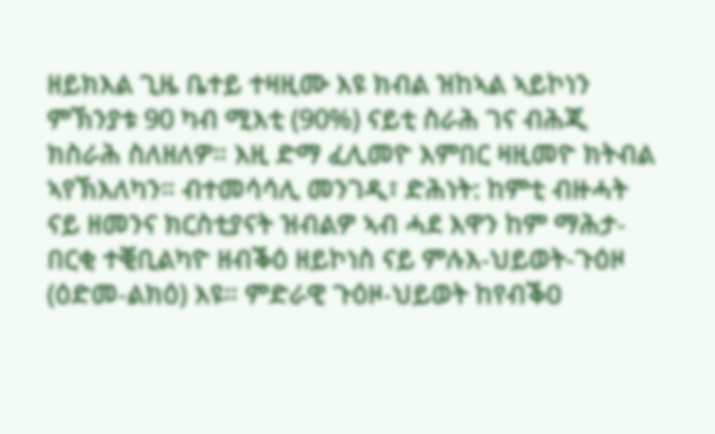ዘይክእል ጊዜ ቤተይ ተዛዚሙ እዩ ክብል ዝከኣል ኣይኮነን ምኽንያቱ 90 ካብ ሚእቲ (90%) ናይቲ ስራሕ ገና ብሕጂ ክስራሕ ስለዘለዎ። እዚ ድማ ፈሊመዮ እምበር ዛዚመዮ ክትብል ኣየኽእለካን። ብተመሳሳሊ መንገዲ፣ ድሕነት: ከምቲ ብዙሓት ናይ ዘመንና ክርስቲያናት ዝብልዎ ኣብ ሓደ እዋን ከም ማሕታ-በርቂ ተቒቢልካዮ ዘብቕዕ ዘይኮነስ ናይ ምሉእ-ህይወት-ጉዕዞ (ዕድመ-ልክዕ) እዩ። ምድራዊ ጉዕዞ-ህይወት ከየብቕዐ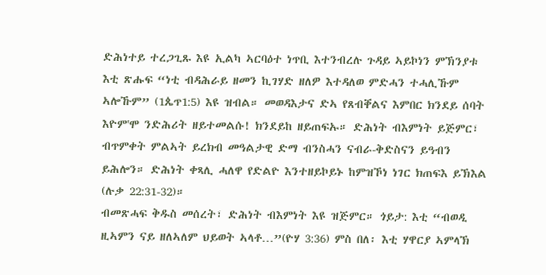ድሕነተይ ተረጋጊጹ እዩ ኢልካ ኣርባዕተ ነጥቢ እተንብረሉ ጉዳይ ኣይኮነን ምኽንያቱ እቲ ጽሑፍ “ነቲ ብዳሕራይ ዘመን ኪገሃድ ዘለዎ እተዳለወ ምድሓን ተሓሊኹም ኣሎኹም” (1ጴጥ1:5) እዩ ዝብል። መወዳእታና ድኣ የጸብቐልና እምበር ክንደይ ሰባት እዮም'ሞ ንድሕሪት ዘይተመልሱ! ክንደይከ ዘይጠፍኡ። ድሕነት ብእምነት ይጅምር፣ ብጥምቀት ምልኣት ይረክብ መዓልታዊ ድማ ብንስሓን ናብራ-ቅድስናን ይዓብን ይሕሎን። ድሕነት ቀጻሊ ሓለዋ የድልዮ እንተዘይኮይኑ ከምዝኾነ ነገር ክጠፍእ ይኽእል (ሉቃ 22:31-32)።
ብመጽሓፍ ቅዱስ መሰረት፣ ድሕነት ብእምነት እዩ ዝጅምር። ጎይታ: እቲ “ብወዲ ዚኣምን ናይ ዘለኣለም ህይወት ኣላቶ…”(ዮሃ 3:36) ምስ በለ፡ እቲ ሃዋርያ ኣምላኽ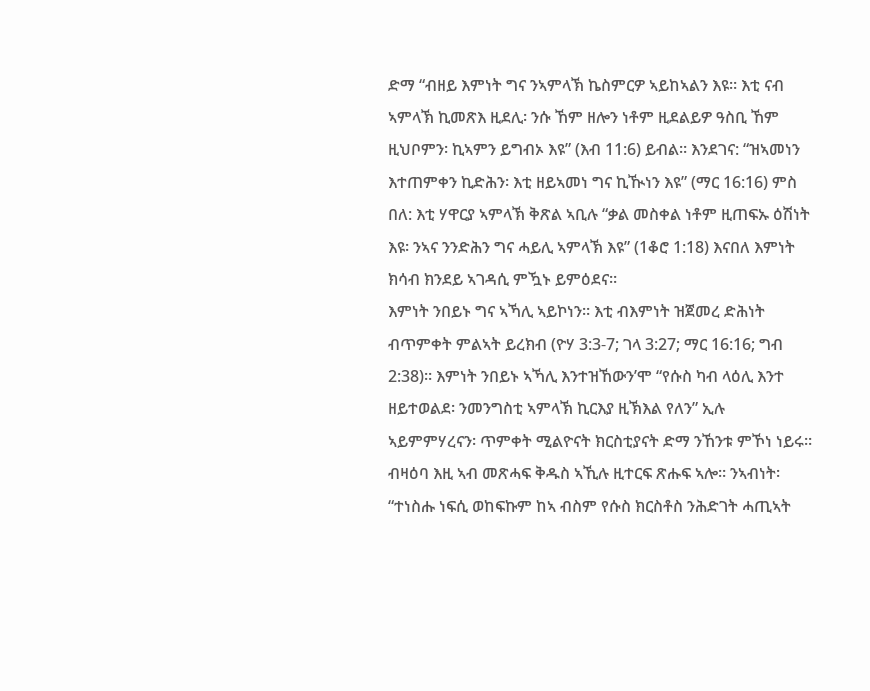ድማ “ብዘይ እምነት ግና ንኣምላኽ ኬስምርዎ ኣይከኣልን እዩ። እቲ ናብ ኣምላኽ ኪመጽእ ዚደሊ፡ ንሱ ኸም ዘሎን ነቶም ዚደልይዎ ዓስቢ ኸም ዚህቦምን፡ ኪኣምን ይግብኦ እዩ” (እብ 11:6) ይብል። እንደገና: “ዝኣመነን እተጠምቀን ኪድሕን፡ እቲ ዘይኣመነ ግና ኪዂነን እዩ” (ማር 16:16) ምስ በለ: እቲ ሃዋርያ ኣምላኽ ቅጽል ኣቢሉ “ቃል መስቀል ነቶም ዚጠፍኡ ዕሽነት እዩ፡ ንኣና ንንድሕን ግና ሓይሊ ኣምላኽ እዩ” (1ቆሮ 1:18) እናበለ እምነት ክሳብ ክንደይ ኣገዳሲ ምዃኑ ይምዕደና።
እምነት ንበይኑ ግና ኣኻሊ ኣይኮነን። እቲ ብእምነት ዝጀመረ ድሕነት ብጥምቀት ምልኣት ይረክብ (ዮሃ 3:3-7; ገላ 3:27; ማር 16:16; ግብ 2:38)። እምነት ንበይኑ ኣኻሊ እንተዝኸውን’ሞ “የሱስ ካብ ላዕሊ እንተ ዘይተወልደ፡ ንመንግስቲ ኣምላኽ ኪርእያ ዚኽእል የለን” ኢሉ ኣይምምሃረናን፡ ጥምቀት ሚልዮናት ክርስቲያናት ድማ ንኸንቱ ምኾነ ነይሩ። ብዛዕባ እዚ ኣብ መጽሓፍ ቅዱስ ኣኺሉ ዚተርፍ ጽሑፍ ኣሎ። ንኣብነት፡ “ተነስሑ ነፍሲ ወከፍኩም ከኣ ብስም የሱስ ክርስቶስ ንሕድገት ሓጢኣት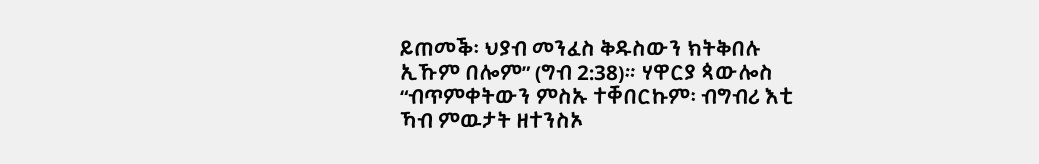ይጠመቕ፡ ህያብ መንፈስ ቅዱስውን ክትቅበሉ ኢኹም በሎም” (ግብ 2:38)። ሃዋርያ ጳውሎስ “ብጥምቀትውን ምስኡ ተቐበርኩም፡ ብግብሪ እቲ ኻብ ምዉታት ዘተንስኦ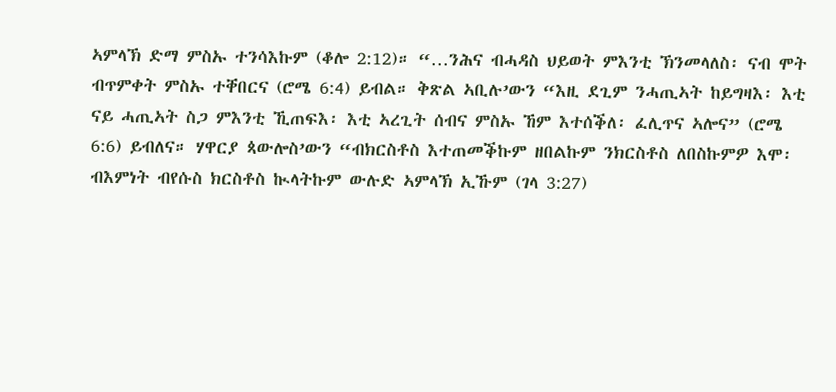ኣምላኽ ድማ ምስኡ ተንሳእኩም (ቆሎ 2:12)። “…ንሕና ብሓዳስ ህይወት ምእንቲ ኽንመላለስ፡ ናብ ሞት ብጥምቀት ምስኡ ተቐበርና (ሮሜ 6:4) ይብል። ቅጽል ኣቢሉ’ውን “እዚ ደጊም ንሓጢኣት ከይግዛእ፡ እቲ ናይ ሓጢኣት ስጋ ምእንቲ ኺጠፍእ፡ እቲ ኣረጊት ሰብና ምስኡ ኸም እተሰቕለ፡ ፈሊጥና ኣሎና” (ሮሜ 6:6) ይብለና። ሃዋርያ ጳውሎስ’ውን “ብክርስቶስ እተጠመቕኩም ዘበልኩም ንክርስቶስ ለበስኩምዎ እሞ፡ ብእምነት ብየሱስ ክርስቶስ ኲላትኩም ውሉድ ኣምላኽ ኢኹም (ገላ 3:27)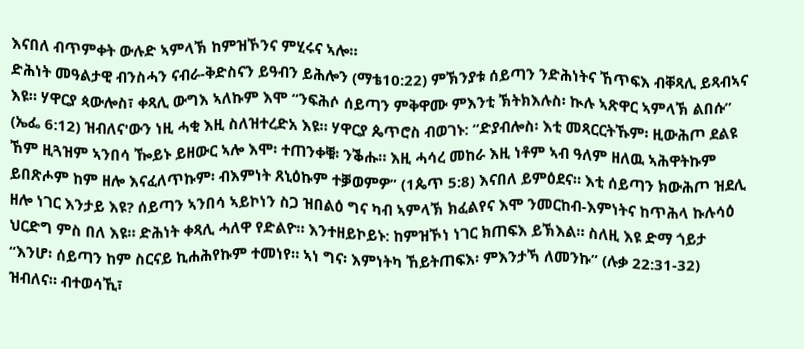እናበለ ብጥምቀት ውሉድ ኣምላኽ ከምዝኾንና ምሂሩና ኣሎ።
ድሕነት መዓልታዊ ብንስሓን ናብራ-ቅድስናን ይዓብን ይሕሎን (ማቴ10:22) ምኽንያቱ ሰይጣን ንድሕነትና ኸጥፍእ ብቐጻሊ ይጻብኣና እዩ። ሃዋርያ ጳውሎስ፣ ቀጻሊ ውግእ ኣለኩም እሞ “ንፍሕሶ ሰይጣን ምቅዋሙ ምእንቲ ኽትክእሉስ፡ ኲሉ ኣጽዋር ኣምላኽ ልበሱ” (ኤፌ 6:12) ዝብለና'ውን ነዚ ሓቂ እዚ ስለዝተረድአ እዩ። ሃዋርያ ጴጥሮስ ብወገኑ: “ድያብሎስ፡ እቲ መጻርርትኹም፡ ዚውሕጦ ደልዩ ኸም ዚጓዝም ኣንበሳ ዀይኑ ይዘውር ኣሎ እሞ፡ ተጠንቀቑ፡ ንቕሑ። እዚ ሓሳረ መከራ እዚ ነቶም ኣብ ዓለም ዘለዉ ኣሕዋትኩም ይበጽሖም ከም ዘሎ እናፈለጥኩም፡ ብእምነት ጸኒዕኩም ተቓወምዎ” (1ጴጥ 5:8) እናበለ ይምዕደና። እቲ ሰይጣን ክውሕጦ ዝደሊ ዘሎ ነገር እንታይ እዩ? ሰይጣን ኣንበሳ ኣይኮነን ስጋ ዝበልዕ ግና ካብ ኣምላኽ ክፈልየና እሞ ንመርከብ-እምነትና ከጥሕላ ኩሉሳዕ ህርድግ ምስ በለ እዩ። ድሕነት ቀጻሊ ሓለዋ የድልዮ። እንተዘይኮይኑ: ከምዝኾነ ነገር ክጠፍእ ይኽእል። ስለዚ እዩ ድማ ጎይታ “እንሆ፡ ሰይጣን ከም ስርናይ ኪሐሕየኩም ተመነየ። ኣነ ግና፡ እምነትካ ኸይትጠፍእ፡ ምእንታኻ ለመንኩ” (ሉቃ 22:31-32) ዝብለና። ብተወሳኺ፣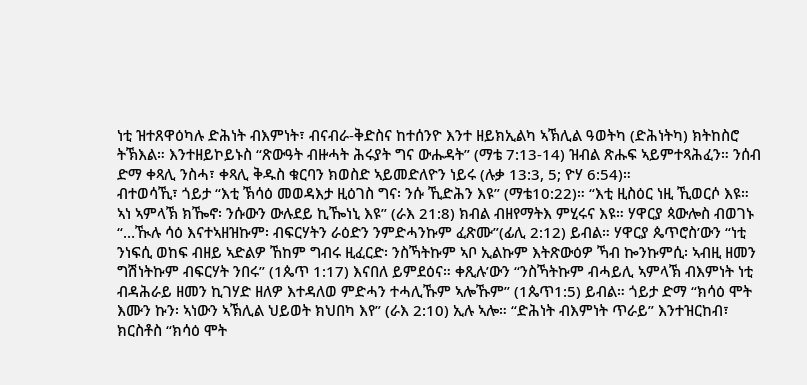ነቲ ዝተጸዋዕካሉ ድሕነት ብእምነት፣ ብናብራ-ቅድስና ከተሰንዮ እንተ ዘይክኢልካ ኣኽሊል ዓወትካ (ድሕነትካ) ክትከስሮ ትኽእል። እንተዘይኮይኑስ “ጽውዓት ብዙሓት ሕሩያት ግና ውሑዳት” (ማቴ 7:13-14) ዝብል ጽሑፍ ኣይምተጻሕፈን። ንሰብ ድማ ቀጻሊ ንስሓ፣ ቀጻሊ ቅዱስ ቁርባን ክወስድ ኣይመድለዮን ነይሩ (ሉቃ 13:3, 5; ዮሃ 6:54)።
ብተወሳኺ፣ ጎይታ “እቲ ኽሳዕ መወዳእታ ዚዕገስ ግና፡ ንሱ ኺድሕን እዩ” (ማቴ10:22)። “እቲ ዚስዕር ነዚ ኺወርሶ እዩ። ኣነ ኣምላኽ ክዀኖ፡ ንሱውን ውሉደይ ኪዀነኒ እዩ” (ራእ 21:8) ክብል ብዘየማትእ ምሂሩና እዩ። ሃዋርያ ጳውሎስ ብወገኑ “…ዂሉ ሳዕ እናተኣዘዝኩም፡ ብፍርሃትን ራዕድን ንምድሓንኩም ፈጽሙ”(ፊሊ 2:12) ይብል። ሃዋርያ ጴጥሮስ’ውን “ነቲ ንነፍሲ ወከፍ ብዘይ ኣድልዎ ኸከም ግብሩ ዚፈርድ፡ ንስኻትኩም ኣቦ ኢልኩም እትጽውዕዎ ኻብ ኰንኩምሲ፡ ኣብዚ ዘመን ግሽነትኩም ብፍርሃት ንበሩ” (1ጴጥ 1:17) እናበለ ይምደዕና። ቀጺሉ’ውን “ንስኻትኩም ብሓይሊ ኣምላኽ ብእምነት ነቲ ብዳሕራይ ዘመን ኪገሃድ ዘለዎ እተዳለወ ምድሓን ተሓሊኹም ኣሎኹም” (1ጴጥ1:5) ይብል። ጎይታ ድማ “ክሳዕ ሞት እሙን ኩን፡ ኣነውን ኣኽሊል ህይወት ክህበካ እየ” (ራእ 2:10) ኢሉ ኣሎ። “ድሕነት ብእምነት ጥራይ” እንተዝርከብ፣ ክርስቶስ “ክሳዕ ሞት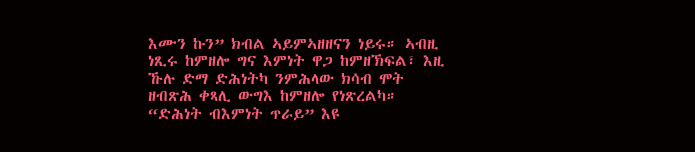እሙን ኩን” ክብል ኣይምኣዘዘናን ነይሩ። ኣብዚ ነጺሩ ከምዘሎ ግና እምነት ዋጋ ከምዘኽፍል፣ እዚ ኹሉ ድማ ድሕነትካ ንምሕላው ክሳብ ሞት ዘብጽሕ ቀጻሊ ውግእ ከምዘሎ የነጽረልካ። “ድሕነት ብእምነት ጥራይ” እዩ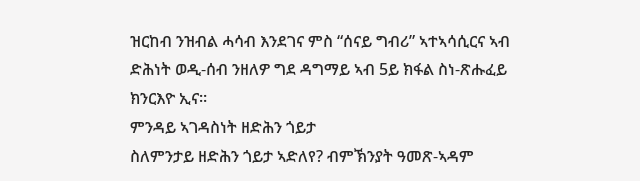ዝርከብ ንዝብል ሓሳብ እንደገና ምስ “ሰናይ ግብሪ” ኣተኣሳሲርና ኣብ ድሕነት ወዲ-ሰብ ንዘለዎ ግደ ዳግማይ ኣብ 5ይ ክፋል ስነ-ጽሑፈይ ክንርእዮ ኢና።
ምንዳይ ኣገዳስነት ዘድሕን ጎይታ
ስለምንታይ ዘድሕን ጎይታ ኣድለየ? ብምኽንያት ዓመጽ-ኣዳም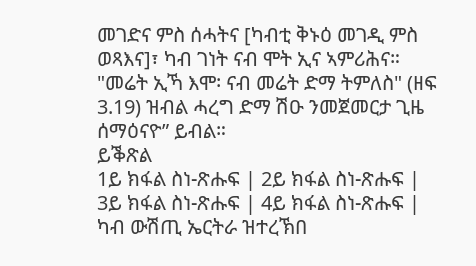መገድና ምስ ሰሓትና [ካብቲ ቅኑዕ መገዲ ምስ ወጻእና]፣ ካብ ገነት ናብ ሞት ኢና ኣምሪሕና። "መሬት ኢኻ እሞ፡ ናብ መሬት ድማ ትምለስ" (ዘፍ 3.19) ዝብል ሓረግ ድማ ሽዑ ንመጀመርታ ጊዜ ሰማዕናዮ” ይብል።
ይቕጽል
1ይ ክፋል ስነ-ጽሑፍ | 2ይ ክፋል ስነ-ጽሑፍ | 3ይ ክፋል ስነ-ጽሑፍ | 4ይ ክፋል ስነ-ጽሑፍ |
ካብ ውሽጢ ኤርትራ ዝተረኽበ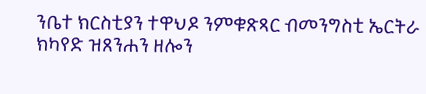ንቤተ ክርስቲያን ተዋህዶ ንምቁጽጻር ብመንግስቲ ኤርትራ ክካየድ ዝጸንሐን ዘሎን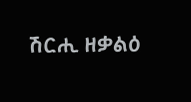ሽርሒ ዘቃልዕ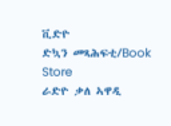ቪድዮ
ድኳን መጻሕፍቲ/Book Store
ራድዮ ቃለ ኣዋዲ